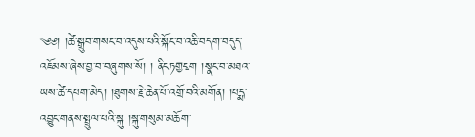༄༅། །ཚེ་སྒྲུབ་གསང་བ་འདུས་པའི་སྐོང་བ་འཆི་བདག་བདུད་འཇོམས་ཞེས་བྱ་བ་བཞུགས་སོ། ། ནིངཏགྱངྭག །སྣང་བ་མཐའ་ཡས་ཚེ་དཔག་མེད། །ཐུགས་རྗེ་ཆེན་པོ་འགྲོ་བའི་མགོན། །པདྨ་འབྱུང་གནས་སྤྲུལ་པའི་སྐུ །སྐུ་གསུམ་མཆོག་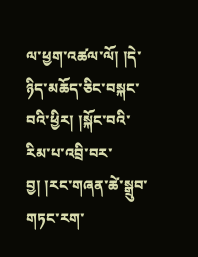ལ་ཕྱག་འཚལ་ལོ། །དེ་ཉིད་མཆོད་ཅིང་བསྐང་བའི་ཕྱིར། །སྐོང་བའི་རིམ་པ་འབྲི་བར་བྱ། །རང་གཞན་ཚེ་སྒྲུབ་གཏང་རག་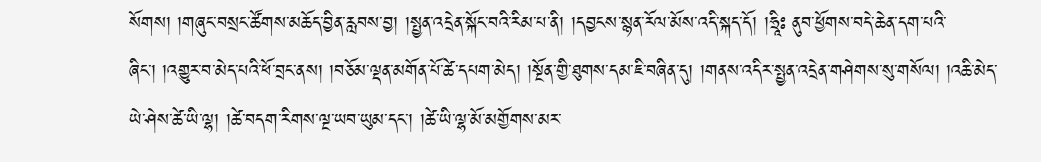སོགས། །གཞུང་བསྲང་ཚོགས་མཆོད་བྱིན་རླབས་བྱ། །སྤྱན་འདྲེན་སྐོང་བའི་རིམ་པ་ནི། །དབྱངས་སྙན་རོལ་མོས་འདི་སྐད་དོ། །ཧྲཱིཿ ནུབ་ཕྱོགས་བདེ་ཆེན་དག་པའི་ཞིང་། །འགྱུར་བ་མེད་པའི་ཕོ་བྲང་ནས། །བཅོམ་ལྡན་མགོན་པོ་ཚེ་དཔག་མེད། །སྔོན་གྱི་ཐུགས་དམ་ཇི་བཞིན་དུ། །གནས་འདིར་སྤྱན་འདྲེན་གཤེགས་སུ་གསོལ། །འཆི་མེད་ཡེ་ཤེས་ཚེ་ཡི་ལྷ། །ཚེ་བདག་རིགས་ལྔ་ཡབ་ཡུམ་དང་། །ཚེ་ཡི་ལྷ་མོ་མགྱོགས་མར་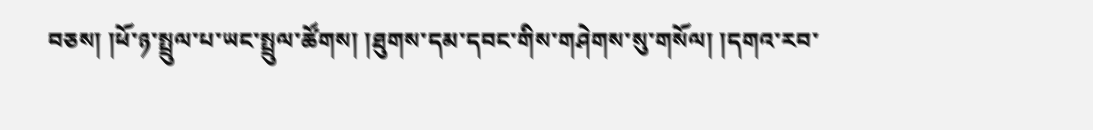བཅས། །ཕོ་ཉ་སྤྲུལ་པ་ཡང་སྤྲུལ་ཚོགས། །ཐུགས་དམ་དབང་གིས་གཤེགས་སུ་གསོལ། །དགའ་རབ་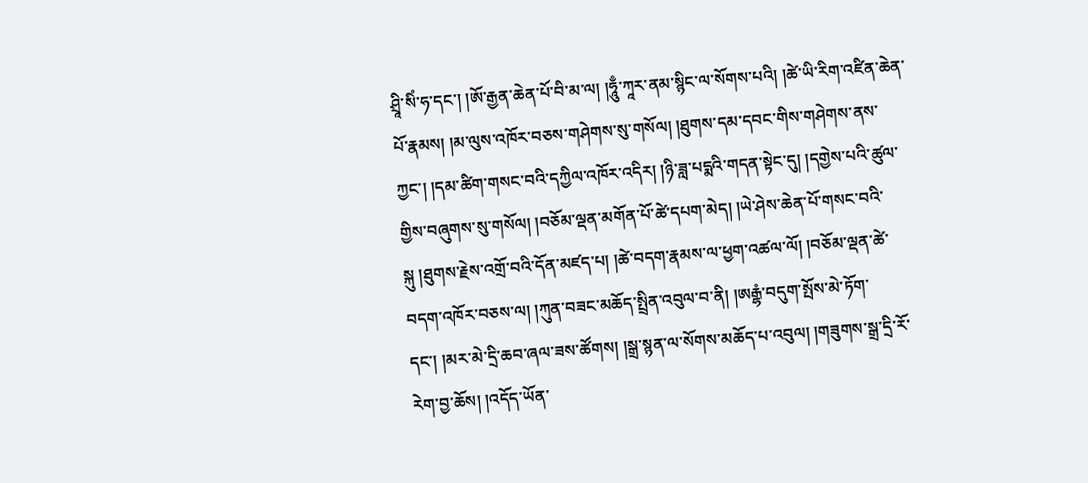ཤྲཱི་སིཾ་ཧ་དང་། །ཨོ་རྒྱན་ཆེན་པོ་བི་མ་ལ། །ཧཱུྃ་ཀཱར་ནམ་སྙིང་ལ་སོགས་པའི། །ཚེ་ཡི་རིག་འཛིན་ཆེན་པོ་རྣམས། །མ་ལུས་འཁོར་བཅས་གཤེགས་སུ་གསོལ། །ཐུགས་དམ་དབང་གིས་གཤེགས་ནས་ཀྱང་། །དམ་ཚིག་གསང་བའི་དཀྱིལ་འཁོར་འདིར། །ཉི་ཟླ་པདྨའི་གདན་སྟེང་དུ། །དགྱེས་པའི་ཚུལ་གྱིས་བཞུགས་སུ་གསོལ། །བཅོམ་ལྡན་མགོན་པོ་ཚེ་དཔག་མེད། །ཡེ་ཤེས་ཆེན་པོ་གསང་བའི་སྐུ །ཐུགས་རྗེས་འགྲོ་བའི་དོན་མཛད་པ། །ཚེ་བདག་རྣམས་ལ་ཕྱག་འཚལ་ལོ། །བཅོམ་ལྡན་ཚེ་བདག་འཁོར་བཅས་ལ། །ཀུན་བཟང་མཆོད་སྤྲིན་འབུལ་བ་ནི། །ཨརྒྷཾ་བདུག་སྤོས་མེ་ཏོག་དང་། །མར་མེ་དྲི་ཆབ་ཞལ་ཟས་ཚོགས། །སྒྲ་སྙན་ལ་སོགས་མཆོད་པ་འབུལ། །གཟུགས་སྒྲ་དྲི་རོ་རེག་བྱ་ཆོས། །འདོད་ཡོན་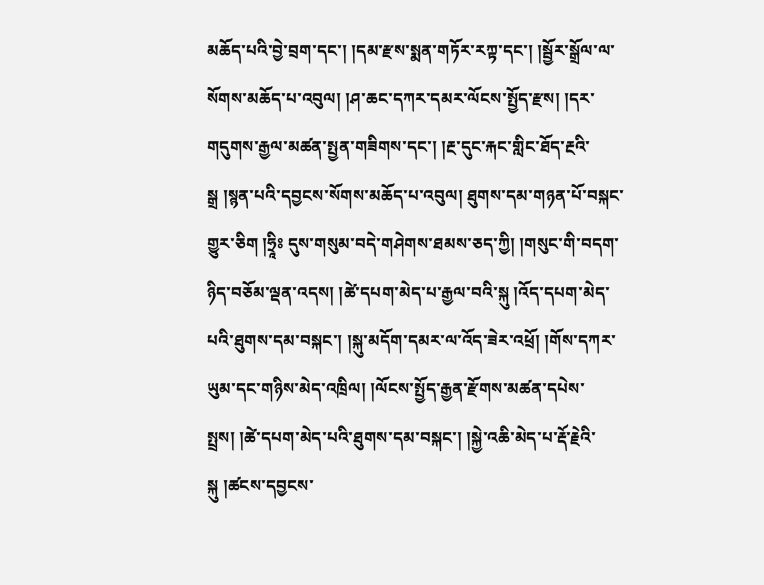མཆོད་པའི་བྱེ་བྲག་དང་། །དམ་རྫས་སྨན་གཏོར་རཀྟ་དང་། །སྦྱོར་སྒྲོལ་ལ་སོགས་མཆོད་པ་འབུལ། །ཤ་ཆང་དཀར་དམར་ལོངས་སྤྱོད་རྫས། །དར་གདུགས་རྒྱལ་མཚན་སྤྱན་གཟིགས་དང་། །རྔ་དུང་རྐང་གླིང་ཐོད་རྔའི་སྒྲ །སྙན་པའི་དབྱངས་སོགས་མཆོད་པ་འབུལ། ཐུགས་དམ་གཉན་པོ་བསྐང་གྱུར་ཅིག །ཧྲཱིཿ དུས་གསུམ་བདེ་གཤེགས་ཐམས་ཅད་ཀྱི། །གསུང་གི་བདག་ཉིད་བཅོམ་ལྡན་འདས། །ཚེ་དཔག་མེད་པ་རྒྱལ་བའི་སྐུ །འོད་དཔག་མེད་པའི་ཐུགས་དམ་བསྐང་། །སྐུ་མདོག་དམར་ལ་འོད་ཟེར་འཕྲོ། །གོས་དཀར་ཡུམ་དང་གཉིས་མེད་འཁྲིལ། །ལོངས་སྤྱོད་རྒྱན་རྫོགས་མཚན་དཔེས་སྤྲས། །ཚེ་དཔག་མེད་པའི་ཐུགས་དམ་བསྐང་། །སྐྱེ་འཆི་མེད་པ་རྡོ་རྗེའི་སྐུ །ཚངས་དབྱངས་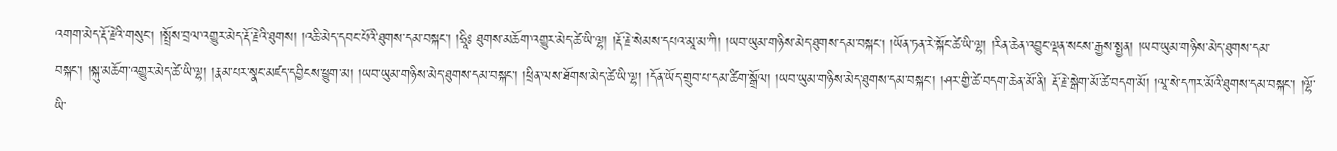འགག་མེད་རྡོ་རྗེའི་གསུང། །སྤྲོས་བྲལ་འགྱུར་མེད་རྡོ་རྗེའི་ཐུགས། །འཆི་མེད་དབང་པོའི་ཐུགས་དམ་བསྐང་། །ཧྲཱིཿ ཐུགས་མཆོག་འགྱུར་མེད་ཚེ་ཡི་ལྷ། །རྡོ་རྗེ་སེམས་དཔའ་མཱ་མ་ཀི། །ཡབ་ཡུམ་གཉིས་མེད་ཐུགས་དམ་བསྐང། །ཡོན་ཏན་རེ་སྐོང་ཚེ་ཡི་ལྷ། །རིན་ཆེན་འབྱུང་ལྡན་སངས་རྒྱས་སྤྱན། །ཡབ་ཡུམ་གཉིས་མེད་ཐུགས་དམ་བསྐང་། །སྐུ་མཆོག་འགྱུར་མེད་ཚེ་ཡི་ལྷ། །རྣམ་པར་སྣང་མཛད་དབྱིངས་ཕྱུག་མ། །ཡབ་ཡུམ་གཉིས་མེད་ཐུགས་དམ་བསྐང་། །ཕྲིན་ལས་ཐོགས་མེད་ཚེ་ཡི་ལྷ། །དོན་ཡོད་གྲུབ་པ་དམ་ཚིག་སྒྲོལ། །ཡབ་ཡུམ་གཉིས་མེད་ཐུགས་དམ་བསྐང་། །ཤར་གྱི་ཚེ་བདག་ཆེན་མོ་ནི། རྡོ་རྗེ་སྒེག་མོ་ཚེ་བདག་མོ། །ལཱ་སེ་དཀར་མོའི་ཐུགས་དམ་བསྐང་། །ལྷོ་ཡི་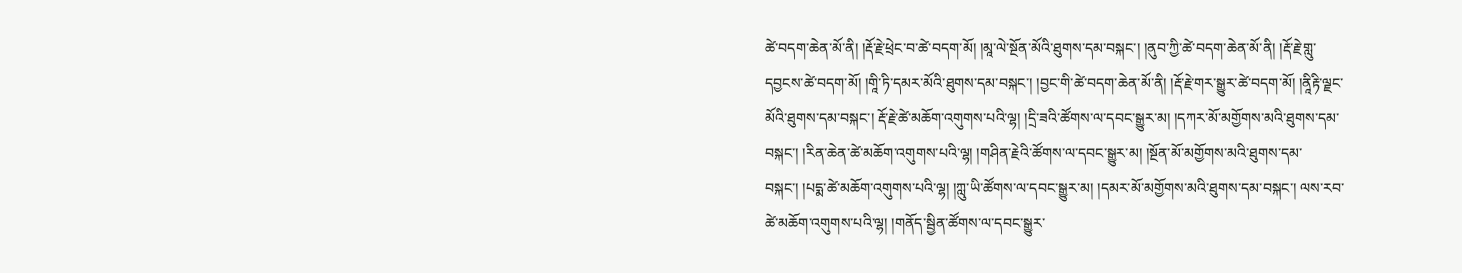ཚེ་བདག་ཆེན་མོ་ནི། །རྡོ་རྗེ་ཕྲེང་བ་ཚེ་བདག་མོ། །མཱ་ལེ་སྔོན་མོའི་ཐུགས་དམ་བསྐང་། །ནུབ་ཀྱི་ཚེ་བདག་ཆེན་མོ་ནི། །རྡོ་རྗེ་གླུ་དབྱངས་ཚེ་བདག་མོ། །གཱི་ཏི་དམར་མོའི་ཐུགས་དམ་བསྐང་། །བྱང་གི་ཚེ་བདག་ཆེན་མོ་ནི། །རྡོ་རྗེ་གར་སྒྱུར་ཚེ་བདག་མོ། །ནཱིརྟི་ལྗང་མོའི་ཐུགས་དམ་བསྐང་། རྡོ་རྗེ་ཚེ་མཆོག་འགུགས་པའི་ལྷ། །དྲི་ཟའི་ཚོགས་ལ་དབང་སྒྱུར་མ། །དཀར་མོ་མགྱོགས་མའི་ཐུགས་དམ་བསྐང་། །རིན་ཆེན་ཚེ་མཆོག་འགུགས་པའི་ལྷ། །གཤིན་རྗེའི་ཚོགས་ལ་དབང་སྒྱུར་མ། །སྔོན་མོ་མགྱོགས་མའི་ཐུགས་དམ་བསྐང་། །པདྨ་ཚེ་མཆོག་འགུགས་པའི་ལྷ། །ཀླུ་ཡི་ཚོགས་ལ་དབང་སྒྱུར་མ། །དམར་མོ་མགྱོགས་མའི་ཐུགས་དམ་བསྐང་། ལས་རབ་ཚེ་མཆོག་འགུགས་པའི་ལྷ། །གནོད་སྦྱིན་ཚོགས་ལ་དབང་སྒྱུར་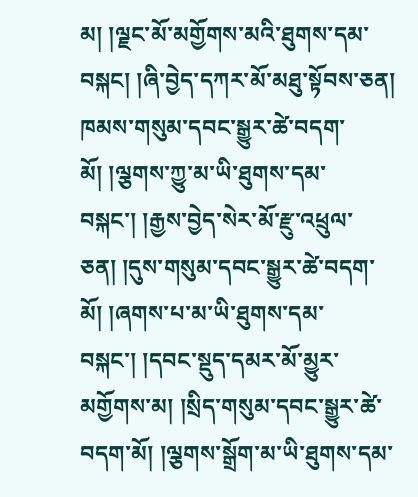མ། །ལྗང་མོ་མགྱོགས་མའི་ཐུགས་དམ་བསྐང། །ཞི་བྱེད་དཀར་མོ་མཐུ་སྟོབས་ཅན། ཁམས་གསུམ་དབང་སྒྱུར་ཚེ་བདག་མོ། །ལྕགས་ཀྱུ་མ་ཡི་ཐུགས་དམ་བསྐང་། །རྒྱས་བྱེད་སེར་མོ་རྫུ་འཕྲུལ་ཅན། །དུས་གསུམ་དབང་སྒྱུར་ཚེ་བདག་མོ། །ཞགས་པ་མ་ཡི་ཐུགས་དམ་བསྐང་། །དབང་སྡུད་དམར་མོ་མྱུར་མགྱོགས་མ། །སྲིད་གསུམ་དབང་སྒྱུར་ཚེ་བདག་མོ། །ལྕགས་སྒྲོག་མ་ཡི་ཐུགས་དམ་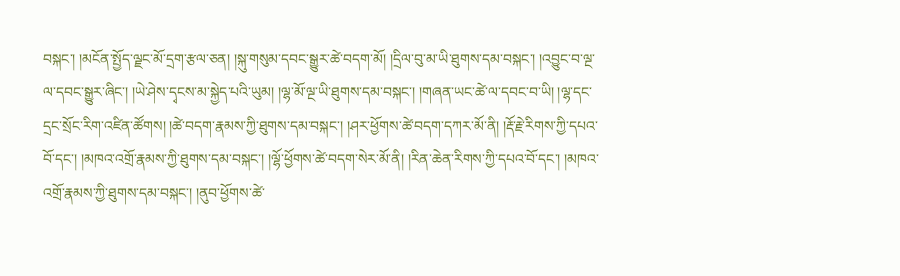བསྐང་། །མངོན་སྤྱོད་ལྗང་མོ་དྲག་རྩལ་ཅན། །སྐུ་གསུམ་དབང་སྒྱུར་ཚེ་བདག་མོ། །དྲིལ་བུ་མ་ཡི་ཐུགས་དམ་བསྐང་། །འབྱུང་བ་ལྔ་ལ་དབང་སྒྱུར་ཞིང་། །ཡེ་ཤེས་དྭངས་མ་སྐྱེད་པའི་ཡུམ། །ལྷ་མོ་ལྔ་ཡི་ཐུགས་དམ་བསྐང་། །གཞན་ཡང་ཚེ་ལ་དབང་བ་ཡི། །ལྷ་དང་དྲང་སྲོང་རིག་འཛིན་ཚོགས། །ཚེ་བདག་རྣམས་ཀྱི་ཐུགས་དམ་བསྐང་། །ཤར་ཕྱོགས་ཚེ་བདག་དཀར་མོ་ནི། །རྡོ་རྗེ་རིགས་ཀྱི་དཔའ་བོ་དང་། །མཁའ་འགྲོ་རྣམས་ཀྱི་ཐུགས་དམ་བསྐང་། །ལྷོ་ཕྱོགས་ཚེ་བདག་སེར་མོ་ནི། །རིན་ཆེན་རིགས་ཀྱི་དཔའ་བོ་དང་། །མཁའ་འགྲོ་རྣམས་ཀྱི་ཐུགས་དམ་བསྐང་། །ནུབ་ཕྱོགས་ཚེ་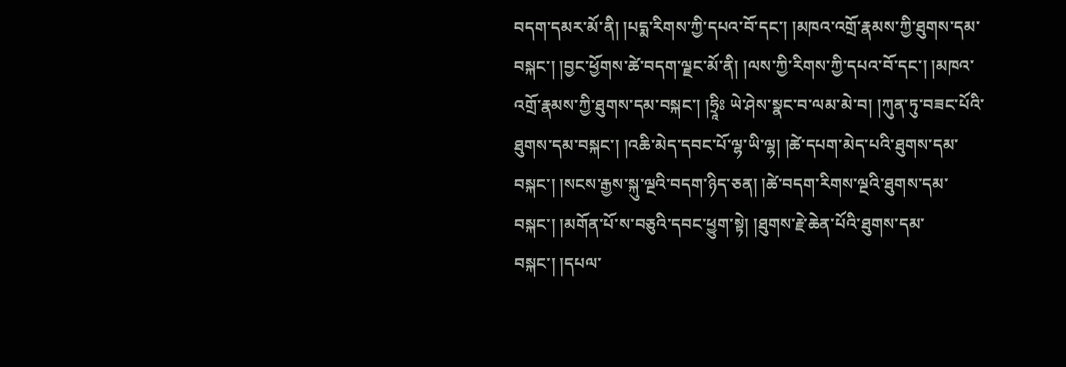བདག་དམར་མོ་ནི། །པདྨ་རིགས་ཀྱི་དཔའ་བོ་དང་། །མཁའ་འགྲོ་རྣམས་ཀྱི་ཐུགས་དམ་བསྐང་། །བྱང་ཕྱོགས་ཚེ་བདག་ལྗང་མོ་ནི། །ལས་ཀྱི་རིགས་ཀྱི་དཔའ་བོ་དང་། །མཁའ་འགྲོ་རྣམས་ཀྱི་ཐུགས་དམ་བསྐང་། །ཧྲཱིཿ ཡེ་ཤེས་སྣང་བ་ལམ་མེ་བ། །ཀུན་ཏུ་བཟང་པོའི་ཐུགས་དམ་བསྐང་། །འཆི་མེད་དབང་པོ་ལྷ་ཡི་ལྷ། །ཚེ་དཔག་མེད་པའི་ཐུགས་དམ་བསྐང་། །སངས་རྒྱས་སྐུ་ལྔའི་བདག་ཉིད་ཅན། །ཚེ་བདག་རིགས་ལྔའི་ཐུགས་དམ་བསྐང་། །མགོན་པོ་ས་བཅུའི་དབང་ཕྱུག་སྟེ། །ཐུགས་རྗེ་ཆེན་པོའི་ཐུགས་དམ་བསྐང་། །དཔལ་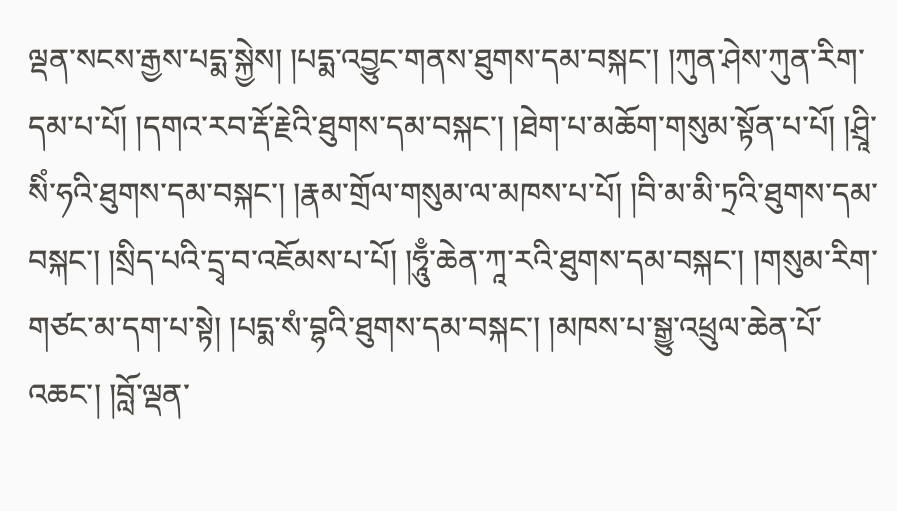ལྡན་སངས་རྒྱས་པདྨ་སྐྱེས། །པདྨ་འབྱུང་གནས་ཐུགས་དམ་བསྐང་། །ཀུན་ཤེས་ཀུན་རིག་དམ་པ་པོ། །དགའ་རབ་རྡོ་རྗེའི་ཐུགས་དམ་བསྐང་། །ཐེག་པ་མཆོག་གསུམ་སྟོན་པ་པོ། །ཤྲཱི་སིཾ་ཧའི་ཐུགས་དམ་བསྐང་། །རྣམ་གྲོལ་གསུམ་ལ་མཁས་པ་པོ། །བི་མ་མི་ཏྲའི་ཐུགས་དམ་བསྐང་། །སྲིད་པའི་དྲྭ་བ་འཇོམས་པ་པོ། །ཧཱུྃ་ཆེན་ཀཱ་རའི་ཐུགས་དམ་བསྐང་། །གསུམ་རིག་གཙང་མ་དག་པ་སྟེ། །པདྨ་སཾ་བྷའི་ཐུགས་དམ་བསྐང་། །མཁས་པ་སྒྱུ་འཕྲུལ་ཆེན་པོ་འཆང་། །བློ་ལྡན་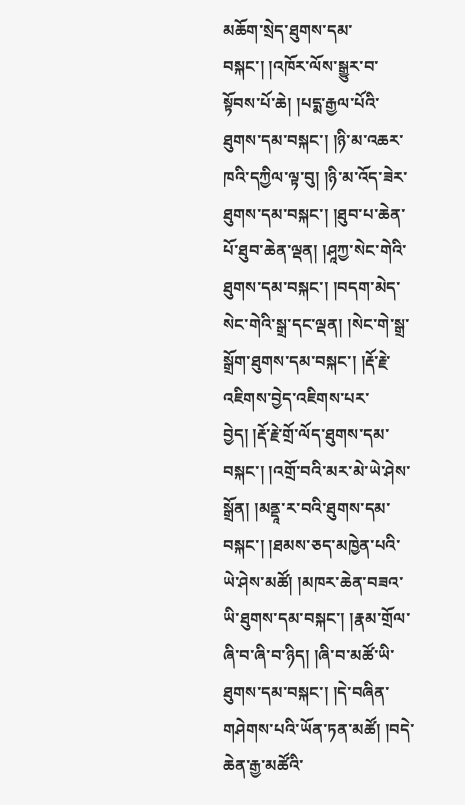མཆོག་སྲེད་ཐུགས་དམ་བསྐང་། །འཁོར་ལོས་སྒྱུར་བ་སྟོབས་པོ་ཆེ། །པདྨ་རྒྱལ་པོའི་ཐུགས་དམ་བསྐང་། །ཉི་མ་འཆར་ཁའི་དཀྱིལ་ལྟ་བུ། །ཉི་མ་འོད་ཟེར་ཐུགས་དམ་བསྐང་། །ཐུབ་པ་ཆེན་པོ་ཐུབ་ཆེན་ལྡན། །ཤཱཀྱ་སེང་གེའི་ཐུགས་དམ་བསྐང་། །བདག་མེད་སེང་གེའི་སྒྲ་དང་ལྡན། །སེང་གེ་སྒྲ་སྒྲོག་ཐུགས་དམ་བསྐང་། །རྡོ་རྗེ་འཇིགས་བྱེད་འཇིགས་པར་བྱེད། །རྡོ་རྗེ་གྲོ་ལོད་ཐུགས་དམ་བསྐང་། །འགྲོ་བའི་མར་མེ་ཡེ་ཤེས་སྒྲོན། །མནྡཱ་ར་བའི་ཐུགས་དམ་བསྐང་། །ཐམས་ཅད་མཁྱེན་པའི་ཡེ་ཤེས་མཚོ། །མཁར་ཆེན་བཟའ་ཡི་ཐུགས་དམ་བསྐང་། །རྣམ་གྲོལ་ཞི་བ་ཞི་བ་ཉིད། །ཞི་བ་མཚོ་ཡི་ཐུགས་དམ་བསྐང་། །དེ་བཞིན་གཤེགས་པའི་ཡོན་ཏན་མཚོ། །བདེ་ཆེན་རྒྱ་མཚོའི་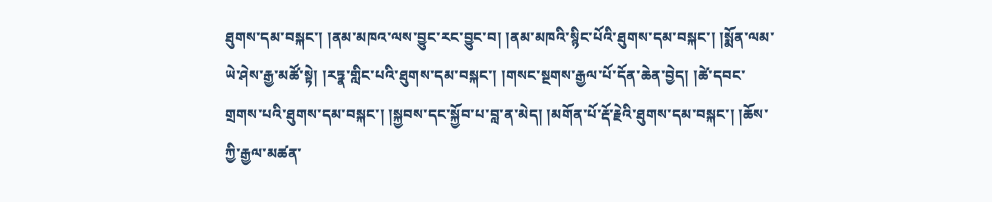ཐུགས་དམ་བསྐང་། །ནམ་མཁའ་ལས་བྱུང་རང་བྱུང་བ། །ནམ་མཁའི་སྙིང་པོའི་ཐུགས་དམ་བསྐང་། །སྨོན་ལམ་ཡེ་ཤེས་རྒྱ་མཚོ་སྟེ། །རཏྣ་གླིང་པའི་ཐུགས་དམ་བསྐང་། །གསང་སྔགས་རྒྱལ་པོ་དོན་ཆེན་བྱེད། །ཚེ་དབང་གྲགས་པའི་ཐུགས་དམ་བསྐང་། །སྐྱབས་དང་སྐྱོབ་པ་བླ་ན་མེད། །མགོན་པོ་རྡོ་རྗེའི་ཐུགས་དམ་བསྐང་། །ཆོས་ཀྱི་རྒྱལ་མཚན་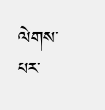ལེགས་པར་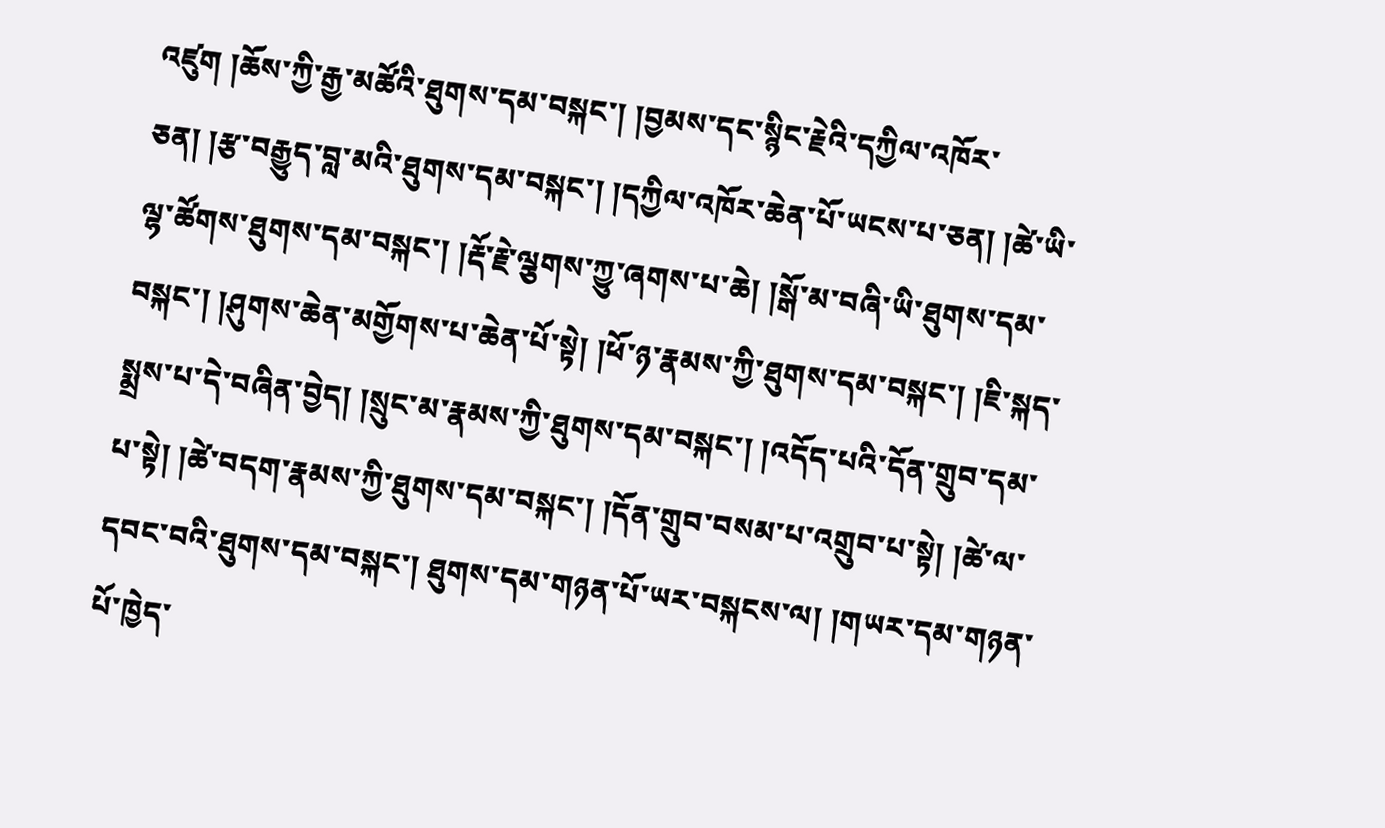འཛུག །ཆོས་ཀྱི་རྒྱ་མཚོའི་ཐུགས་དམ་བསྐང་། །བྱམས་དང་སྙིང་རྗེའི་དཀྱིལ་འཁོར་ཅན། །རྩ་བརྒྱུད་བླ་མའི་ཐུགས་དམ་བསྐང་། །དཀྱིལ་འཁོར་ཆེན་པོ་ཡངས་པ་ཅན། །ཚེ་ཡི་ལྷ་ཚོགས་ཐུགས་དམ་བསྐང་། །རྡོ་རྗེ་ལྕགས་ཀྱུ་ཞགས་པ་ཆེ། །སྒོ་མ་བཞི་ཡི་ཐུགས་དམ་བསྐང་། །ཤུགས་ཆེན་མགྱོགས་པ་ཆེན་པོ་སྟེ། །ཕོ་ཉ་རྣམས་ཀྱི་ཐུགས་དམ་བསྐང་། །ཇི་སྐད་སྨྲས་པ་དེ་བཞིན་བྱེད། །སྲུང་མ་རྣམས་ཀྱི་ཐུགས་དམ་བསྐང་། །འདོད་པའི་དོན་གྲུབ་དམ་པ་སྟེ། །ཚེ་བདག་རྣམས་ཀྱི་ཐུགས་དམ་བསྐང་། །དོན་གྲུབ་བསམ་པ་འགྲུབ་པ་སྟེ། །ཚེ་ལ་དབང་བའི་ཐུགས་དམ་བསྐང་། ཐུགས་དམ་གཉན་པོ་ཡར་བསྐངས་ལ། །གཡར་དམ་གཉན་པོ་ཁྱེད་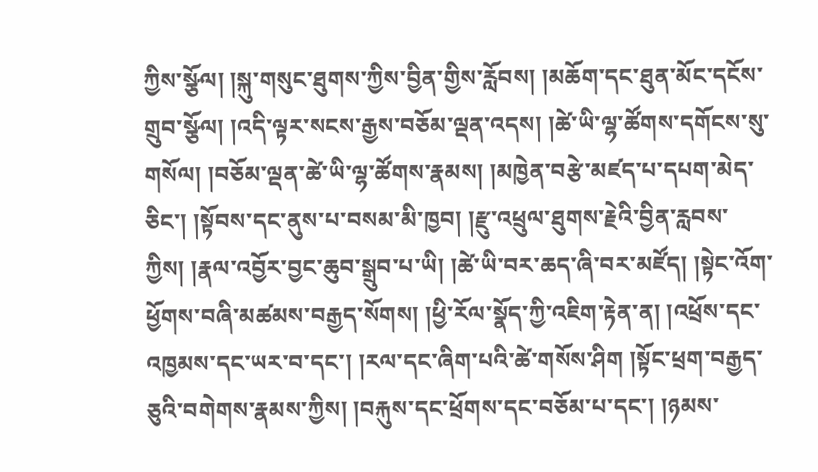ཀྱིས་སྩོལ། །སྐུ་གསུང་ཐུགས་ཀྱིས་བྱིན་གྱིས་རློབས། །མཆོག་དང་ཐུན་མོང་དངོས་གྲུབ་སྩོལ། །འདི་ལྟར་སངས་རྒྱས་བཅོམ་ལྡན་འདས། །ཚེ་ཡི་ལྷ་ཚོགས་དགོངས་སུ་གསོལ། །བཅོམ་ལྡན་ཚེ་ཡི་ལྷ་ཚོགས་རྣམས། །མཁྱེན་བརྩེ་མཛད་པ་དཔག་མེད་ཅིང་། །སྟོབས་དང་ནུས་པ་བསམ་མི་ཁྱབ། །རྫུ་འཕྲུལ་ཐུགས་རྗེའི་བྱིན་རླབས་ཀྱིས། །རྣལ་འབྱོར་བྱང་ཆུབ་སྒྲུབ་པ་ཡི། །ཚེ་ཡི་བར་ཆད་ཞི་བར་མཛོད། །སྟེང་འོག་ཕྱོགས་བཞི་མཚམས་བརྒྱད་སོགས། །ཕྱི་རོལ་སྣོད་ཀྱི་འཇིག་རྟེན་ན། །འཕྲོས་དང་འཁྱམས་དང་ཡར་བ་དང་། །རལ་དང་ཞིག་པའི་ཚེ་གསོས་ཤིག །སྟོང་ཕྲག་བརྒྱད་ཅུའི་བགེགས་རྣམས་ཀྱིས། །བརྐུས་དང་ཕྲོགས་དང་བཅོམ་པ་དང་། །ཉམས་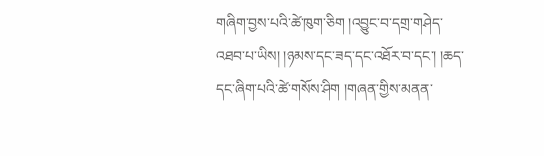གཞིག་བྱས་པའི་ཚེ་ཁུག་ཅིག །འབྱུང་བ་དགྲ་གཤེད་འཐབ་པ་ཡིས། །ཉམས་དང་ཟད་དང་འཐོར་བ་དང་། །ཆད་དང་ཞིག་པའི་ཚེ་གསོས་ཤིག །གཞན་གྱིས་མནན་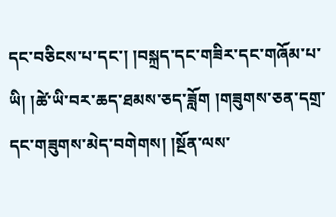དང་བཅིངས་པ་དང་། །བསྐྲད་དང་གཟིར་དང་གཞོམ་པ་ཡི། །ཚེ་ཡི་བར་ཆད་ཐམས་ཅད་ཟློག །གཟུགས་ཅན་དགྲ་དང་གཟུགས་མེད་བགེགས། །སྔོན་ལས་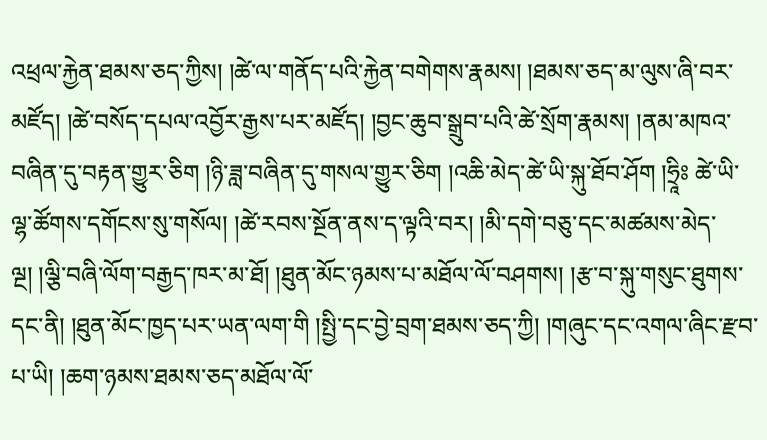འཕྲལ་རྐྱེན་ཐམས་ཅད་ཀྱིས། །ཚེ་ལ་གནོད་པའི་རྐྱེན་བགེགས་རྣམས། །ཐམས་ཅད་མ་ལུས་ཞི་བར་མཛོད། །ཚེ་བསོད་དཔལ་འབྱོར་རྒྱས་པར་མཛོད། །བྱང་ཆུབ་སྒྲུབ་པའི་ཚེ་སྲོག་རྣམས། །ནམ་མཁའ་བཞིན་དུ་བརྟན་གྱུར་ཅིག །ཉི་ཟླ་བཞིན་དུ་གསལ་གྱུར་ཅིག །འཆི་མེད་ཚེ་ཡི་སྐུ་ཐོབ་ཤོག །ཧྲཱིཿ ཚེ་ཡི་ལྷ་ཚོགས་དགོངས་སུ་གསོལ། །ཚེ་རབས་སྔོན་ནས་ད་ལྟའི་བར། །མི་དགེ་བཅུ་དང་མཚམས་མེད་ལྔ། །ལྕི་བཞི་ལོག་བརྒྱད་ཁར་མ་ཐོ། །ཐུན་མོང་ཉམས་པ་མཐོལ་ལོ་བཤགས། །རྩ་བ་སྐུ་གསུང་ཐུགས་དང་ནི། །ཐུན་མོང་ཁྱད་པར་ཡན་ལག་གི །སྤྱི་དང་བྱེ་བྲག་ཐམས་ཅད་ཀྱི། །གཞུང་དང་འགལ་ཞིང་རྫབ་པ་ཡི། །ཆག་ཉམས་ཐམས་ཅད་མཐོལ་ལོ་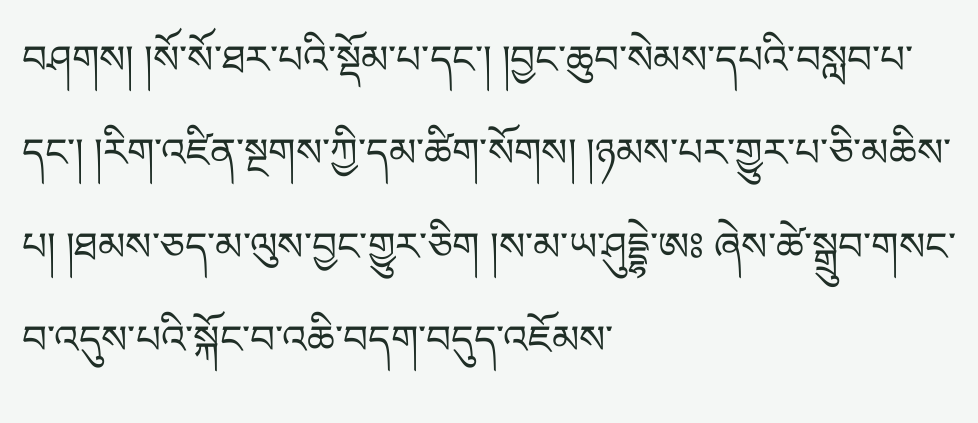བཤགས། །སོ་སོ་ཐར་པའི་སྡོམ་པ་དང་། །བྱང་ཆུབ་སེམས་དཔའི་བསླབ་པ་དང་། །རིག་འཛིན་སྔགས་ཀྱི་དམ་ཚིག་སོགས། །ཉམས་པར་གྱུར་པ་ཅི་མཆིས་པ། །ཐམས་ཅད་མ་ལུས་བྱང་གྱུར་ཅིག །ས་མ་ཡ་ཤུདྡྷེ་ཨཿ ཞེས་ཚེ་སྒྲུབ་གསང་བ་འདུས་པའི་སྐོང་བ་འཆི་བདག་བདུད་འཇོམས་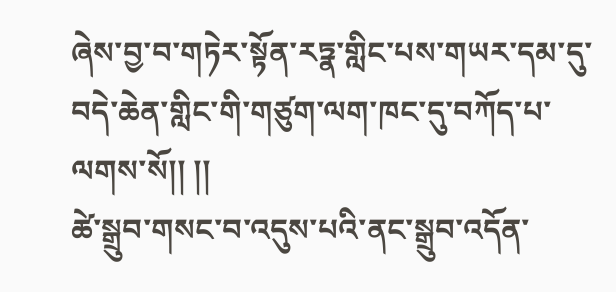ཞེས་བྱ་བ་གཏེར་སྟོན་རཏྣ་གླིང་པས་གཡར་དམ་དུ་བདེ་ཆེན་གླིང་གི་གཙུག་ལག་ཁང་དུ་བཀོད་པ་ལགས་སོ།། །།
ཚེ་སྒྲུབ་གསང་བ་འདུས་པའི་ནང་སྒྲུབ་འདོན་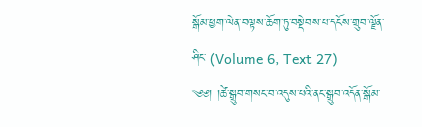སྒོམ་ཕྱག་ལེན་བལྟས་ཆོག་ཏུ་བསྡེབས་པ་དངོས་གྲུབ་ལྗོན་ཤིང་ (Volume 6, Text 27)
༄༅། །ཚེ་སྒྲུབ་གསང་བ་འདུས་པའི་ནང་སྒྲུབ་འདོན་སྒོམ་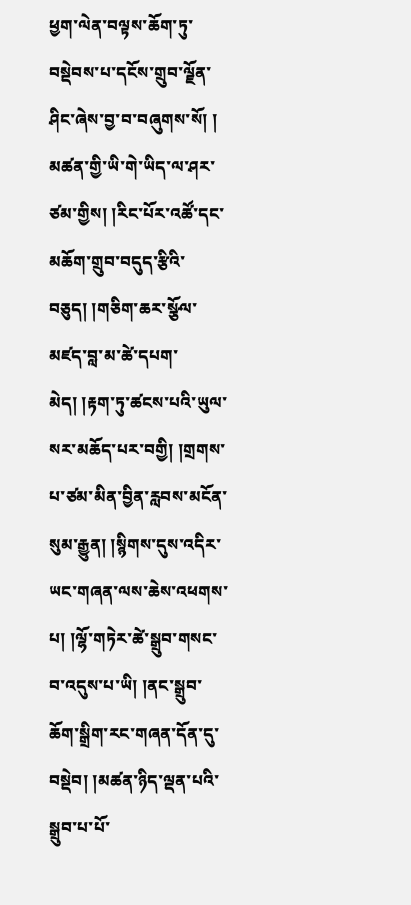ཕྱག་ལེན་བལྟས་ཆོག་ཏུ་བསྡེབས་པ་དངོས་གྲུབ་ལྗོན་ཤིང་ཞེས་བྱ་བ་བཞུགས་སོ། ། མཚན་གྱི་ཡི་གེ་ཡིད་ལ་ཤར་ཙམ་གྱིས། །རིང་པོར་འཚོ་དང་མཆོག་གྲུབ་བདུད་རྩིའི་བཅུད། །གཅིག་ཆར་སྩོལ་མཛད་བླ་མ་ཚེ་དཔག་མེད། །རྟག་ཏུ་ཚངས་པའི་ཡུལ་སར་མཆོད་པར་བགྱི། །གྲགས་པ་ཙམ་མིན་བྱིན་རླབས་མངོན་སུམ་རྒྱུན། །སྙིགས་དུས་འདིར་ཡང་གཞན་ལས་ཆེས་འཕགས་པ། །ལྷོ་གཏེར་ཚེ་སྒྲུབ་གསང་བ་འདུས་པ་ཡི། །ནང་སྒྲུབ་ཆོག་སྒྲིག་རང་གཞན་དོན་དུ་བསྡེབ། །མཚན་ཉིད་ལྡན་པའི་སྒྲུབ་པ་པོ་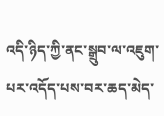འདི་ཉིད་ཀྱི་ནང་སྒྲུབ་ལ་འཇུག་པར་འདོད་པས་བར་ཆད་མེད་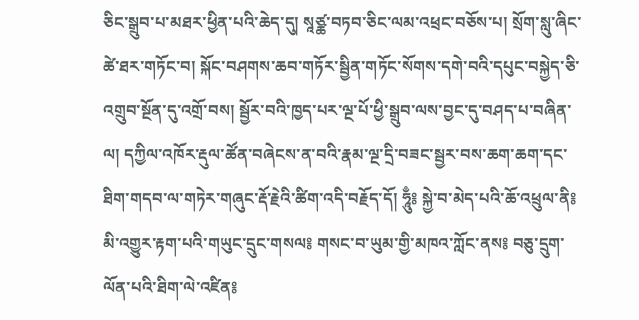ཅིང་སྒྲུབ་པ་མཐར་ཕྱིན་པའི་ཆེད་དུ། སཱཙྪ་བཏབ་ཅིང་ལམ་འཕྲང་བཅོས་པ། སྲོག་སླུ་ཞིང་ཚེ་ཐར་གཏོང་བ། སྐོང་བཤགས་ཆབ་གཏོར་སྦྱིན་གཏོང་སོགས་དགེ་བའི་དཔུང་བསྐྱེད་ཅི་འགྲུབ་སྔོན་དུ་འགྲོ་བས། སྦྱོར་བའི་ཁྱད་པར་ལྔ་པོ་ཕྱི་སྒྲུབ་ལས་བྱང་དུ་བཤད་པ་བཞིན་ལ། དཀྱིལ་འཁོར་རྡུལ་ཚོན་བཞེངས་ན་བའི་རྣམ་ལྔ་དྲི་བཟང་སྦྱར་བས་ཆག་ཆག་དང་ཐིག་གདབ་ལ་གཏེར་གཞུང་རྡོ་རྗེའི་ཚིག་འདི་བརྗོད་དོ། ཧཱུྃ༔ སྐྱེ་བ་མེད་པའི་ཆོ་འཕྲུལ་ནི༔ མི་འགྱུར་རྟག་པའི་གཡུང་དྲུང་གསལ༔ གསང་བ་ཡུམ་གྱི་མཁའ་ཀློང་ནས༔ བཅུ་དྲུག་ལོན་པའི་ཐིག་ལེ་འཛིན༔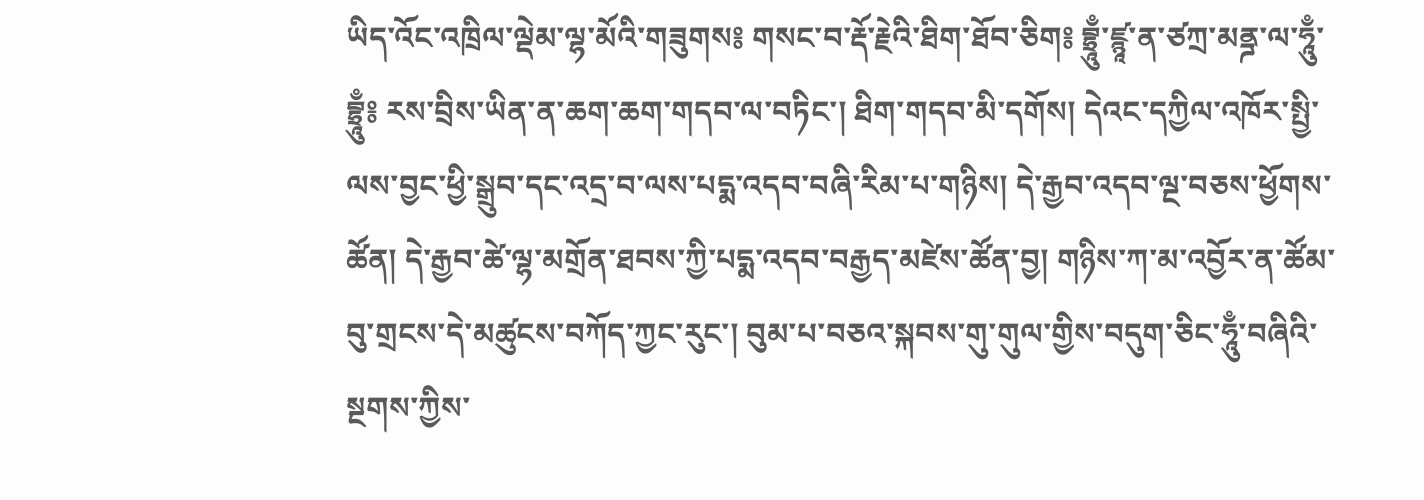ཡིད་འོང་འཁྲིལ་ལྡེམ་ལྷ་མོའི་གཟུགས༔ གསང་བ་རྡོ་རྗེའི་ཐིག་ཐོབ་ཅིག༔ བྷྲཱུྃ་ཛྙཱ་ན་ཙཀྲ་མནྜ་ལ་ཧཱུྃ་བྷྲཱུྃ༔ རས་བྲིས་ཡིན་ན་ཆག་ཆག་གདབ་ལ་བཏིང་། ཐིག་གདབ་མི་དགོས། དེའང་དཀྱིལ་འཁོར་སྤྱི་ལས་བྱང་ཕྱི་སྒྲུབ་དང་འདྲ་བ་ལས་པདྨ་འདབ་བཞི་རིམ་པ་གཉིས། དེ་རྒྱབ་འདབ་ལྔ་བཅས་ཕྱོགས་ཚོན། དེ་རྒྱབ་ཚེ་ལྷ་མགྲོན་ཐབས་ཀྱི་པདྨ་འདབ་བརྒྱད་མཛེས་ཚོན་བྱ། གཉིས་ཀ་མ་འབྱོར་ན་ཚོམ་བུ་གྲངས་དེ་མཚུངས་བཀོད་ཀྱང་རུང་། བུམ་པ་བཅའ་སྐབས་གུ་གུལ་གྱིས་བདུག་ཅིང་ཧཱུྃ་བཞིའི་སྔགས་ཀྱིས་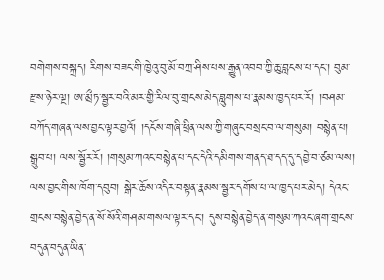བགེགས་བསྐྲད། རིགས་བཟང་གི་ཁྱེའུ་བུ་མོ་བཀྲ་ཤིས་པས་རྒྱུན་འབབ་ཀྱི་ཆུ་བླངས་པ་དང་། བུམ་རྫས་ཉེར་ལྔ། ཨ་མྲྀཏ་སྦྱར་བའི་མར་གྱི་རིལ་བུ་གྲངས་མེད་བླུགས་པ་རྣམས་ཁྱད་པར་རོ། །བཤམ་བཀོད་གཞན་ལས་བྱང་ལྟར་བྱའོ། །དངོས་གཞི་ཕྲིན་ལས་ཀྱི་གཞུང་བསྲང་བ་ལ་གསུམ། བསྙེན་པ། སྒྲུབ་པ། ལས་སྦྱོར་རོ། །གསུམ་ཀའང་བསྙེན་པ་དང་དེའི་དམིགས་གནད་ཐ་དད་དུ་དབྱེ་བ་ཙམ་ལས། ལས་བྱང་གིས་ཁོག་དབུབ། སྒེར་ཆོས་འདིར་བསྟན་རྣམས་སྦྱར་དགོས་པ་ལ་ཁྱད་པར་མེད། དེའང་གྲངས་བསྙེན་བྱེད་ན་སོ་སོའི་གཤམ་གསལ་ལྟར་དང་། དུས་བསྙེན་བྱེད་ན་གསུམ་ཀའང་ཞག་གྲངས་བདུན་བདུན་ཡིན་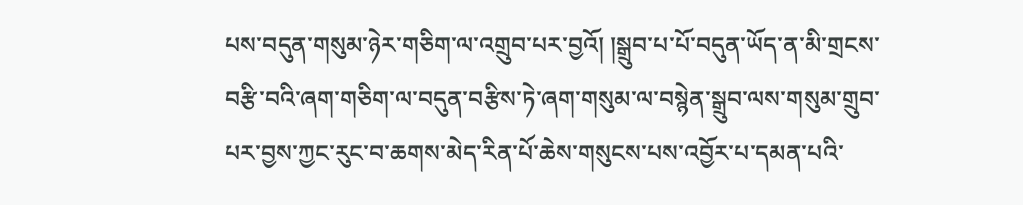པས་བདུན་གསུམ་ཉེར་གཅིག་ལ་འགྲུབ་པར་བྱའོ། །སྒྲུབ་པ་པོ་བདུན་ཡོད་ན་མི་གྲངས་བརྩི་བའི་ཞག་གཅིག་ལ་བདུན་བརྩིས་ཏེ་ཞག་གསུམ་ལ་བསྙེན་སྒྲུབ་ལས་གསུམ་གྲུབ་པར་བྱས་ཀྱང་རུང་བ་ཆགས་མེད་རིན་པོ་ཆེས་གསུངས་པས་འབྱོར་པ་དམན་པའི་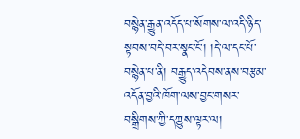བསྙེན་རྒྱུན་འདོད་པ་སོགས་ལ་འདི་ཉིད་སྟབས་བདེ་བར་སྣང་ངོ་། །དེ་ལ་དང་པོ་བསྙེན་པ་ནི། བརྒྱུད་འདེབས་ནས་བརྩམ་འདོན་བྱའི་ཁོག་ལས་བྱང་གསར་བསྒྲིགས་ཀྱི་དཀྱུས་ལྟར་ལ།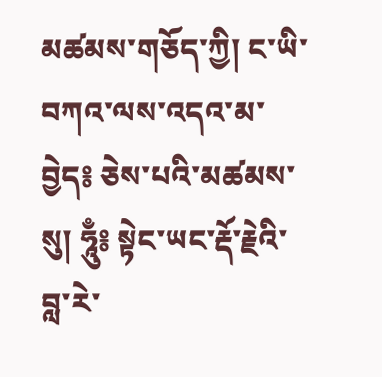མཚམས་གཅོད་ཀྱི། ང་ཡི་བཀའ་ལས་འདའ་མ་བྱེད༔ ཅེས་པའི་མཚམས་སུ། ཧཱུྃ༔ སྟེང་ཡང་རྡོ་རྗེའི་བླ་རེ་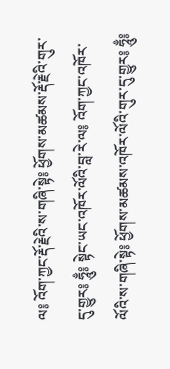ལ༔ འོག་ཀྱང་རྡོ་རྗེའི་ས་གཞི་སྟེ༔ ཕྱོགས་མཚམས་རྡོ་རྗེའི་གུར་དུ་གྱུར༔ ཧཱུྃ༔ སྟེང་ཡང་འཁོར་ལོའི་བླ་རེ་ལ༔ འོག་ཀྱང་འཁོར་ལོའི་ས་གཞི་སྟེ༔ ཕྱོགས་མཚམས་འཁོར་ལོའི་གུར་དུ་གྱུར༔ ཧཱུྃ༔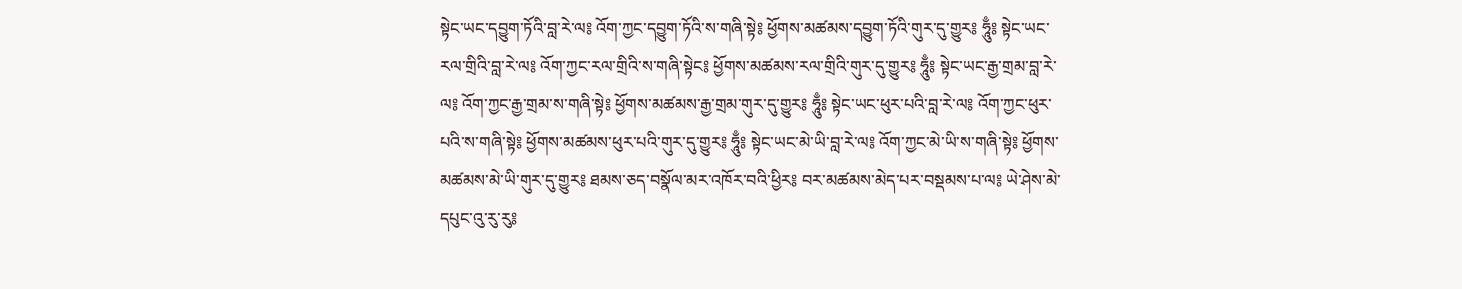སྟེང་ཡང་དབྱུག་ཏོའི་བླ་རེ་ལ༔ འོག་ཀྱང་དབྱུག་ཏོའི་ས་གཞི་སྟེ༔ ཕྱོགས་མཚམས་དབྱུག་ཏོའི་གུར་དུ་གྱུར༔ ཧཱུྃ༔ སྟེང་ཡང་རལ་གྲིའི་བླ་རེ་ལ༔ འོག་ཀྱང་རལ་གྲིའི་ས་གཞི་སྟེང༔ ཕྱོགས་མཚམས་རལ་གྲིའི་གུར་དུ་གྱུར༔ ཧཱུྃ༔ སྟེང་ཡང་རྒྱ་གྲམ་བླ་རེ་ལ༔ འོག་ཀྱང་རྒྱ་གྲམ་ས་གཞི་སྟེ༔ ཕྱོགས་མཚམས་རྒྱ་གྲམ་གུར་དུ་གྱུར༔ ཧཱུྃ༔ སྟེང་ཡང་ཕུར་པའི་བླ་རེ་ལ༔ འོག་ཀྱང་ཕུར་པའི་ས་གཞི་སྟེ༔ ཕྱོགས་མཚམས་ཕུར་པའི་གུར་དུ་གྱུར༔ ཧཱུྃ༔ སྟེང་ཡང་མེ་ཡི་བླ་རེ་ལ༔ འོག་ཀྱང་མེ་ཡི་ས་གཞི་སྟེ༔ ཕྱོགས་མཚམས་མེ་ཡི་གུར་དུ་གྱུར༔ ཐམས་ཅད་བསྣོལ་མར་འཁོར་བའི་ཕྱིར༔ བར་མཚམས་མེད་པར་བསྡམས་པ་ལ༔ ཡེ་ཤེས་མེ་དཔུང་འུ་རུ་རུ༔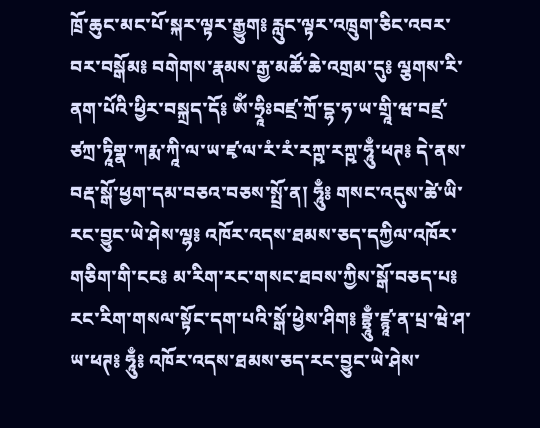ཁྲོ་ཆུང་མང་པོ་སྐར་ལྟར་རྒྱུག༔ རླུང་ལྟར་འཁྲུག་ཅིང་འབར་བར་བསྒོམ༔ བགེགས་རྣམས་རྒྱ་མཚོ་ཆེ་འགྲམ་དུ༔ ལྕགས་རི་ནག་པོའི་ཕྱིར་བསྐྲད་དོ༔ ཨོཾ་ཧྲཱིཿབཛྲ་ཀྲོ་དྷ་ཧ་ཡ་གྲཱི་ཝ་བཛྲ་ཙཀྲ་ཏཱིགྣ་ཀརྨ་ཀཱི་ལ་ཡ་ཛྭ་ལ་རཾ་རཾ་རཀྵ་རཀྵ་ཧཱུྃ་ཕཊ༔ དེ་ནས་བརྡ་སྒོ་ཕྱག་དམ་བཅའ་བཅས་སྤྲོ་ན། ཧཱུྃ༔ གསང་འདུས་ཚེ་ཡི་རང་བྱུང་ཡེ་ཤེས་ལྷ༔ འཁོར་འདས་ཐམས་ཅད་དཀྱིལ་འཁོར་གཅིག་གི་ངང༔ མ་རིག་རང་གསང་ཐབས་ཀྱིས་སྒོ་བཅད་པ༔ རང་རིག་གསལ་སྟོང་དག་པའི་སྒོ་ཕྱེས་ཤིག༔ བྷྲཱུྃ་ཛྙཱ་ན་པྲ་ཝེ་ཤ་ཡ་ཕཊ༔ ཧཱུྃ༔ འཁོར་འདས་ཐམས་ཅད་རང་བྱུང་ཡེ་ཤེས་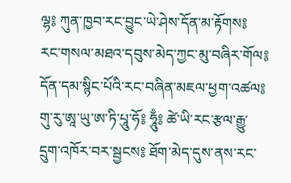ལྷ༔ ཀུན་ཁྱབ་རང་བྱུང་ཡེ་ཤེས་དོན་མ་རྟོགས༔ རང་གསལ་མཐའ་དབུས་མེད་ཀྱང་མུ་བཞིར་གོལ༔ དོན་དམ་སྙིང་པོའི་རང་བཞིན་མཇལ་ཕྱག་འཚལ༔ གུ་རུ་ཨཱ་ཡུ་ཨ་ཏི་པཱུ་ཧོ༔ ཧཱུྃ༔ ཚེ་ཡི་རང་རྩལ་རྒྱུ་དྲུག་འཁོར་བར་སྦྱངས༔ ཐོག་མེད་དུས་ནས་རང་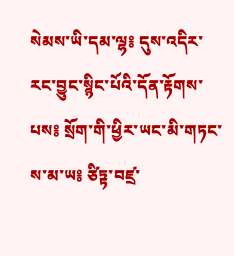སེམས་ཡི་དམ་ལྷ༔ དུས་འདིར་རང་བྱུང་སྙིང་པོའི་དོན་རྟོགས་པས༔ སྲོག་གི་ཕྱིར་ཡང་མི་གཏང་ས་མ་ཡ༔ ཙིཏྟ་བཛྲ་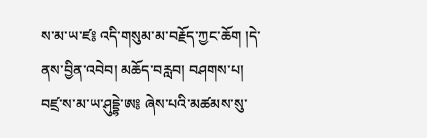ས་མ་ཡ་ཛ༔ འདི་གསུམ་མ་བརྗོད་ཀྱང་ཆོག །དེ་ནས་བྱིན་འབེབ། མཆོད་བརླབ། བཤགས་པ། བཛྲ་ས་མ་ཡ་ཤུདྡྷེ་ཨ༔ ཞེས་པའི་མཚམས་སུ་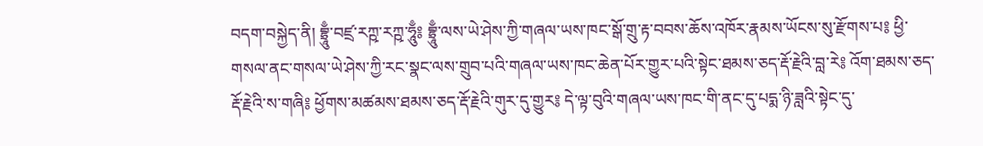བདག་བསྐྱེད་ནི། བྷྲཱུྃ་བཛྲ་རཀྵ་རཀྵ་ཧཱུྃ༔ བྷྲཱུྃ་ལས་ཡེ་ཤེས་ཀྱི་གཞལ་ཡས་ཁང་སྒོ་གྲུ་རྟ་བབས་ཆོས་འཁོར་རྣམས་ཡོངས་སུ་རྫོགས་པ༔ ཕྱི་གསལ་ནང་གསལ་ཡེ་ཤེས་ཀྱི་རང་སྣང་ལས་གྲུབ་པའི་གཞལ་ཡས་ཁང་ཆེན་པོར་གྱུར་པའི་སྟེང་ཐམས་ཅད་རྡོ་རྗེའི་བླ་རེ༔ འོག་ཐམས་ཅད་རྡོ་རྗེའི་ས་གཞི༔ ཕྱོགས་མཚམས་ཐམས་ཅད་རྡོ་རྗེའི་གུར་དུ་གྱུར༔ དེ་ལྟ་བུའི་གཞལ་ཡས་ཁང་གི་ནང་དུ་པདྨ་ཉི་ཟླའི་སྟེང་དུ་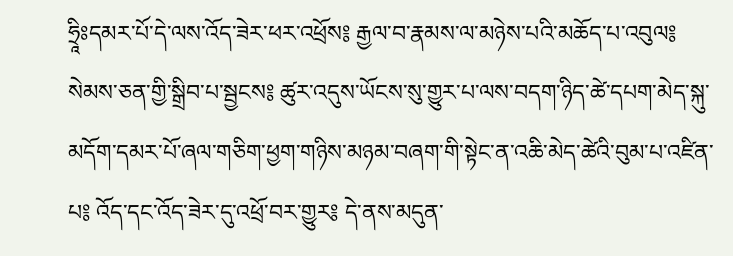ཧྲཱིཿདམར་པོ་དེ་ལས་འོད་ཟེར་ཕར་འཕྲོས༔ རྒྱལ་བ་རྣམས་ལ་མཉེས་པའི་མཆོད་པ་འབུལ༔ སེམས་ཅན་གྱི་སྒྲིབ་པ་སྦྱངས༔ ཚུར་འདུས་ཡོངས་སུ་གྱུར་པ་ལས་བདག་ཉིད་ཚེ་དཔག་མེད་སྐུ་མདོག་དམར་པོ་ཞལ་གཅིག་ཕྱག་གཉིས་མཉམ་བཞག་གི་སྟེང་ན་འཆི་མེད་ཚེའི་བུམ་པ་འཛིན་པ༔ འོད་དང་འོད་ཟེར་དུ་འཕྲོ་བར་གྱུར༔ དེ་ནས་མདུན་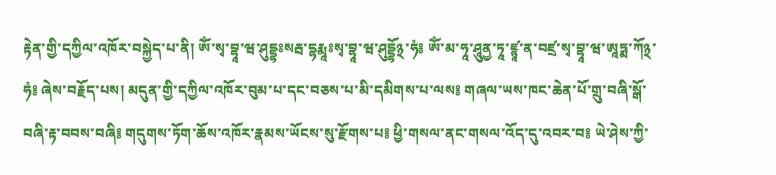རྟེན་གྱི་དཀྱིལ་འཁོར་བསྐྱེད་པ་ནི། ཨོཾ་སྭ་བྷཱ་ཝ་ཤུདྡྷཿསརྦ་དྷརྨཱཿསྭ་བྷཱ་ཝ་ཤུདྡྷོ྅་ཧཾ༔ ཨོཾ་མ་ཧཱ་ཤཱུནྱ་ཏཱ་ཛྙཱ་ན་བཛྲ་སྭ་བྷཱ་ཝ་ཨཱཏྨ་ཀོ྅་ཧཾ༔ ཞེས་བརྗོད་པས། མདུན་གྱི་དཀྱིལ་འཁོར་བུམ་པ་དང་བཅས་པ་མི་དམིགས་པ་ལས༔ གཞལ་ཡས་ཁང་ཆེན་པོ་གྲུ་བཞི་སྒོ་བཞི་རྟ་བབས་བཞི༔ གདུགས་ཏོག་ཆོས་འཁོར་རྣམས་ཡོངས་སུ་རྫོགས་པ༔ ཕྱི་གསལ་ནང་གསལ་འོད་དུ་འབར་བ༔ ཡེ་ཤེས་ཀྱི་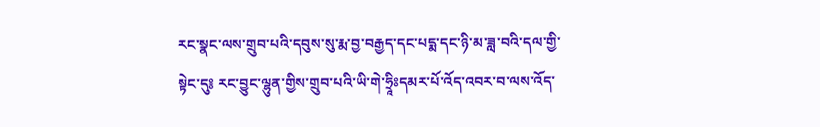རང་སྣང་ལས་གྲུབ་པའི་དབུས་སུ་རྨ་བྱ་བརྒྱད་དང་པདྨ་དང་ཉི་མ་ཟླ་བའི་དལ་གྱི་སྟེང་དུ༔ རང་བྱུང་ལྷུན་གྱིས་གྲུབ་པའི་ཡི་གེ་ཧྲཱིཿདམར་པོ་འོད་འབར་བ་ལས་འོད་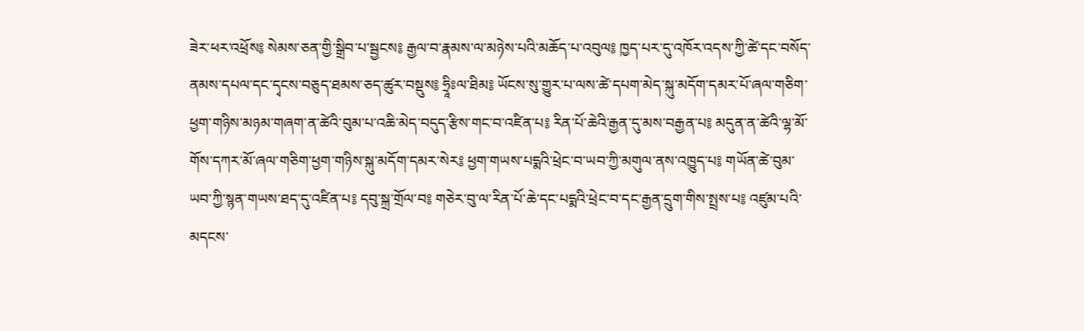ཟེར་ཕར་འཕྲོས༔ སེམས་ཅན་གྱི་སྒྲིབ་པ་སྦྱངས༔ རྒྱལ་བ་རྣམས་ལ་མཉེས་པའི་མཆོད་པ་འབུལ༔ ཁྱད་པར་དུ་འཁོར་འདས་ཀྱི་ཚེ་དང་བསོད་ནམས་དཔལ་དང་དྭངས་བཅུད་ཐམས་ཅད་ཚུར་བསྡུས༔ ཧྲཱིཿལ་ཐིམ༔ ཡོངས་སུ་གྱུར་པ་ལས་ཚེ་དཔག་མེད་སྐུ་མདོག་དམར་པོ་ཞལ་གཅིག་ཕྱག་གཉིས་མཉམ་གཞག་ན་ཚེའི་བུམ་པ་འཆི་མེད་བདུད་རྩིས་གང་བ་འཛིན་པ༔ རིན་པོ་ཆེའི་རྒྱན་དུ་མས་བརྒྱན་པ༔ མདུན་ན་ཚེའི་ལྷ་མོ་གོས་དཀར་མོ་ཞལ་གཅིག་ཕྱག་གཉིས་སྐུ་མདོག་དམར་སེར༔ ཕྱག་གཡས་པདྨའི་ཕྲེང་བ་ཡབ་ཀྱི་མགུལ་ནས་འཁྱུད་པ༔ གཡོན་ཚེ་བུམ་ཡབ་ཀྱི་སྙན་གཡས་ཐད་དུ་འཛིན་པ༔ དབུ་སྐྲ་གྲོལ་བ༔ གཅེར་བུ་ལ་རིན་པོ་ཆེ་དང་པདྨའི་ཕྲེང་བ་དང་རྒྱན་དྲུག་གིས་སྤྲས་པ༔ འཛུམ་པའི་མདངས་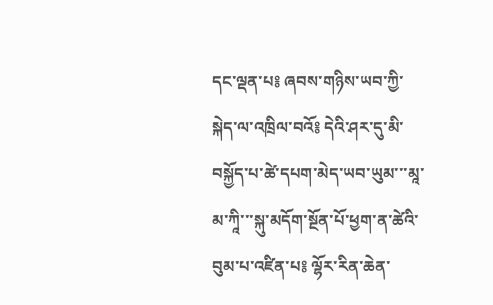དང་ལྡན་པ༔ ཞབས་གཉིས་ཡབ་ཀྱི་སྐེད་ལ་འཁྲིལ་བའོ༔ དེའི་ཤར་དུ་མི་བསྐྱོད་པ་ཚེ་དཔག་མེད་ཡབ་ཡུམ་་་མཱ་མ་ཀཱི་་་སྐུ་མདོག་སྔོན་པོ་ཕྱག་ན་ཚེའི་བུམ་པ་འཛིན་པ༔ ལྷོར་རིན་ཆེན་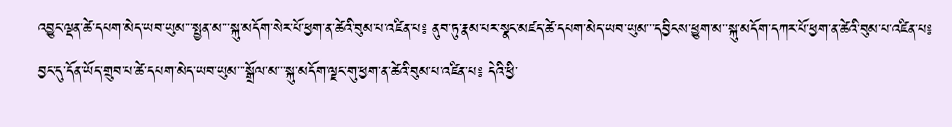འབྱུང་ལྡན་ཚེ་དཔག་མེད་ཡབ་ཡུམ་་་སྤྱན་མ་་་སྐུ་མདོག་སེར་པོ་ཕྱག་ན་ཚེའི་བུམ་པ་འཛིན་པ༔ ནུབ་ཏུ་རྣམ་པར་སྣང་མཛད་ཚེ་དཔག་མེད་ཡབ་ཡུམ་་་དབྱིངས་ཕྱུག་མ་་སྐུ་མདོག་དཀར་པོ་ཕྱག་ན་ཚེའི་བུམ་པ་འཛིན་པ༔ བྱང་དུ་དོན་ཡོད་གྲུབ་པ་ཚེ་དཔག་མེད་ཡབ་ཡུམ་་་སྒྲོལ་མ་་་སྐུ་མདོག་ལྗང་གུ་ཕྱག་ན་ཚེའི་བུམ་པ་འཛིན་པ༔ དེའི་ཕྱི་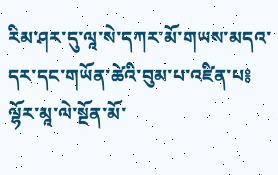རིམ་ཤར་དུ་ལཱ་སེ་དཀར་མོ་གཡས་མདའ་དར་དང་གཡོན་ཚེའི་བུམ་པ་འཛིན་པ༔ ལྷོར་མཱ་ལེ་སྔོན་མོ་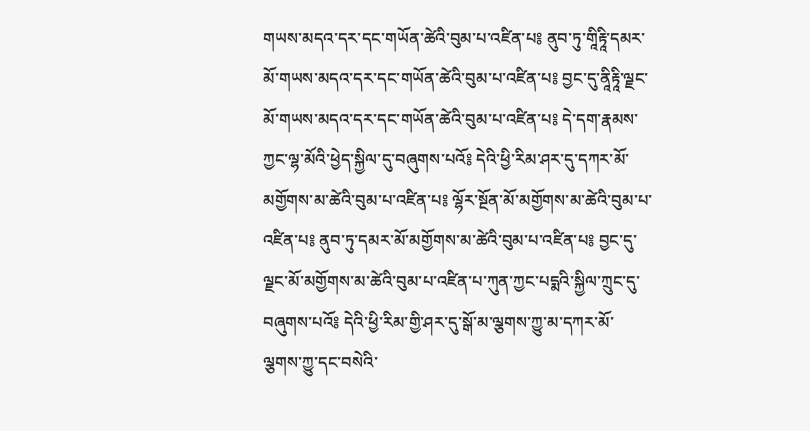གཡས་མདའ་དར་དང་གཡོན་ཚེའི་བུམ་པ་འཛིན་པ༔ ནུབ་ཏུ་གཱིརྟཱི་དམར་མོ་གཡས་མདའ་དར་དང་གཡོན་ཚེའི་བུམ་པ་འཛིན་པ༔ བྱང་དུ་ནཱིརྟཱི་ལྗང་མོ་གཡས་མདའ་དར་དང་གཡོན་ཚེའི་བུམ་པ་འཛིན་པ༔ དེ་དག་རྣམས་ཀྱང་ལྷ་མོའི་ཕྱེད་སྐྱིལ་དུ་བཞུགས་པའོ༔ དེའི་ཕྱི་རིམ་ཤར་དུ་དཀར་མོ་མགྱོགས་མ་ཚེའི་བུམ་པ་འཛིན་པ༔ ལྷོར་སྔོན་མོ་མགྱོགས་མ་ཚེའི་བུམ་པ་འཛིན་པ༔ ནུབ་ཏུ་དམར་མོ་མགྱོགས་མ་ཚེའི་བུམ་པ་འཛིན་པ༔ བྱང་དུ་ལྗང་མོ་མགྱོགས་མ་ཚེའི་བུམ་པ་འཛིན་པ་ཀུན་ཀྱང་པདྨའི་སྐྱིལ་ཀྲུང་དུ་བཞུགས་པའོ༔ དེའི་ཕྱི་རིམ་གྱི་ཤར་དུ་སྒོ་མ་ལྕགས་ཀྱུ་མ་དཀར་མོ་ལྕགས་ཀྱུ་དང་བསེའི་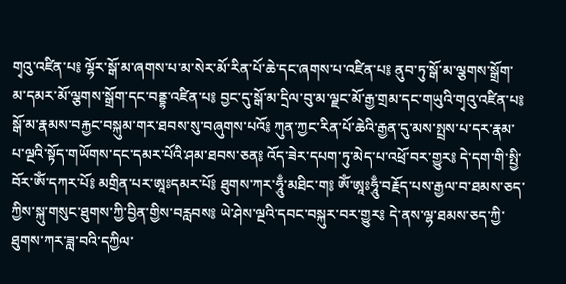གྭའུ་འཛིན་པ༔ ལྷོར་སྒོ་མ་ཞགས་པ་མ་སེར་མོ་རིན་པོ་ཆེ་དང་ཞགས་པ་འཛིན་པ༔ ནུབ་ཏུ་སྒོ་མ་ལྕགས་སྒྲོག་མ་དམར་མོ་ལྕགས་སྒྲོག་དང་བནྡྷ་འཛིན་པ༔ བྱང་དུ་སྒོ་མ་དྲིལ་བུ་མ་ལྗང་མོ་རྒྱ་གྲམ་དང་གཡུའི་གྭའུ་འཛིན་པ༔ སྒོ་མ་རྣམས་བརྐྱང་བསྐུམ་གར་ཐབས་སུ་བཞུགས་པའོ༔ ཀུན་ཀྱང་རིན་པོ་ཆེའི་རྒྱན་དུ་མས་སྤྲས་པ་དར་རྣམ་པ་ལྔའི་སྟོད་གཡོགས་དང་དམར་པོའི་ཤམ་ཐབས་ཅན༔ འོད་ཟེར་དཔག་ཏུ་མེད་པ་འཕྲོ་བར་གྱུར༔ དེ་དག་གི་སྤྱི་བོར་ཨོཾ་དཀར་པོ༔ མགྲིན་པར་ཨཱཿདམར་པོ༔ ཐུགས་ཀར་ཧཱུྃ་མཐིང་ག༔ ཨོཾ་ཨཱཿཧཱུྃ་བརྗོད་པས་རྒྱལ་བ་ཐམས་ཅད་ཀྱིས་སྐུ་གསུང་ཐུགས་ཀྱི་བྱིན་གྱིས་བརླབས༔ ཡེ་ཤེས་ལྔའི་དབང་བསྐུར་བར་གྱུར༔ དེ་ནས་ལྷ་ཐམས་ཅད་ཀྱི་ཐུགས་ཀར་ཟླ་བའི་དཀྱིལ་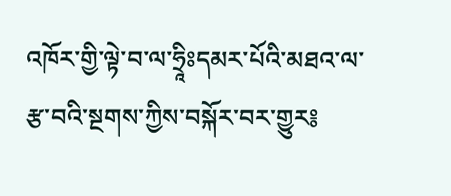འཁོར་གྱི་ལྟེ་བ་ལ་ཧྲཱིཿདམར་པོའི་མཐའ་ལ་རྩ་བའི་སྔགས་ཀྱིས་བསྐོར་བར་གྱུར༔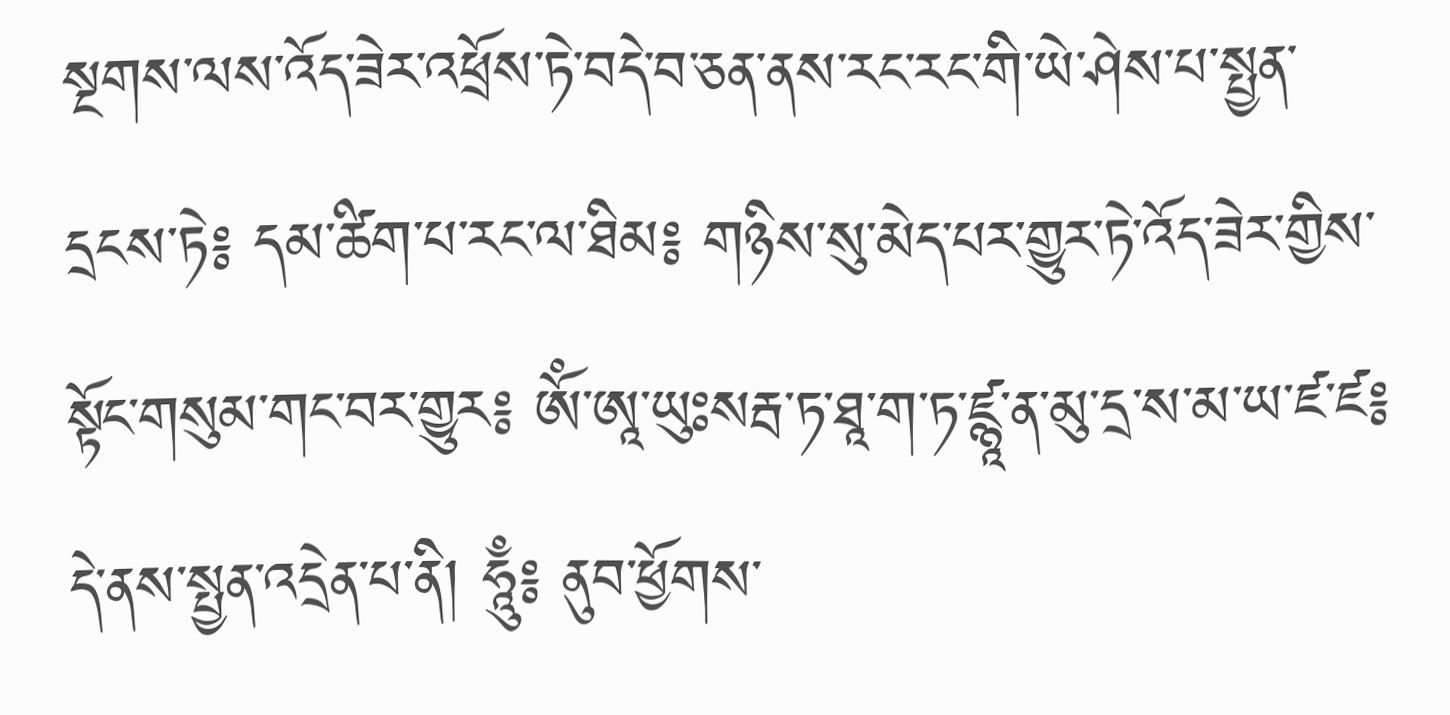སྔགས་ལས་འོད་ཟེར་འཕྲོས་ཏེ་བདེ་བ་ཅན་ནས་རང་རང་གི་ཡེ་ཤེས་པ་སྤྱན་དྲངས་ཏེ༔ དམ་ཚིག་པ་རང་ལ་ཐིམ༔ གཉིས་སུ་མེད་པར་གྱུར་ཏེ་འོད་ཟེར་གྱིས་སྟོང་གསུམ་གང་བར་གྱུར༔ ཨོཾ་ཨཱ་ཡུཿསརྦ་ཏ་ཐཱ་ག་ཏ་ཛྙཱ་ན་མུ་དྲ་ས་མ་ཡ་ཛ་ཛ༔ དེ་ནས་སྤྱན་འདྲེན་པ་ནི། ཧཱུྃ༔ ནུབ་ཕྱོགས་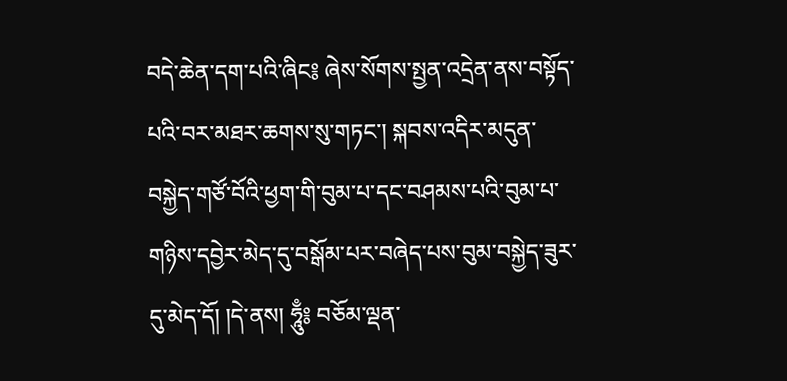བདེ་ཆེན་དག་པའི་ཞིང༔ ཞེས་སོགས་སྤྱན་འདྲེན་ནས་བསྟོད་པའི་བར་མཐར་ཆགས་སུ་གཏང་། སྐབས་འདིར་མདུན་བསྐྱེད་གཙོ་བོའི་ཕྱག་གི་བུམ་པ་དང་བཤམས་པའི་བུམ་པ་གཉིས་དབྱེར་མེད་དུ་བསྒོམ་པར་བཞེད་པས་བུམ་བསྐྱེད་ཟུར་དུ་མེད་དོ། །དེ་ནས། ཧཱུྃ༔ བཅོམ་ལྡན་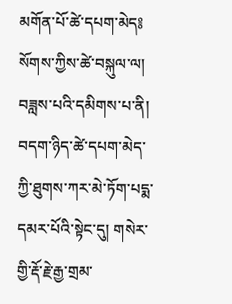མགོན་པོ་ཚེ་དཔག་མེད༔ སོགས་ཀྱིས་ཚེ་བསྐུལ་ལ། བཟླས་པའི་དམིགས་པ་ནི། བདག་ཉིད་ཚེ་དཔག་མེད་ཀྱི་ཐུགས་ཀར་མེ་ཏོག་པདྨ་དམར་པོའི་སྟེང་དུ། གསེར་གྱི་རྡོ་རྗེ་རྒྱ་གྲམ་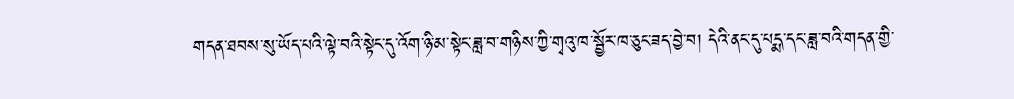གདན་ཐབས་སུ་ཡོད་པའི་ལྟེ་བའི་སྟེང་དུ་འོག་ཉི་མ་སྟེང་ཟླ་བ་གཉིས་ཀྱི་གྭའུ་ཁ་སྦྱོར་ཁ་ཅུང་ཟད་བྱེ་བ། དེའི་ནང་དུ་པདྨ་དང་ཟླ་བའི་གདན་གྱི་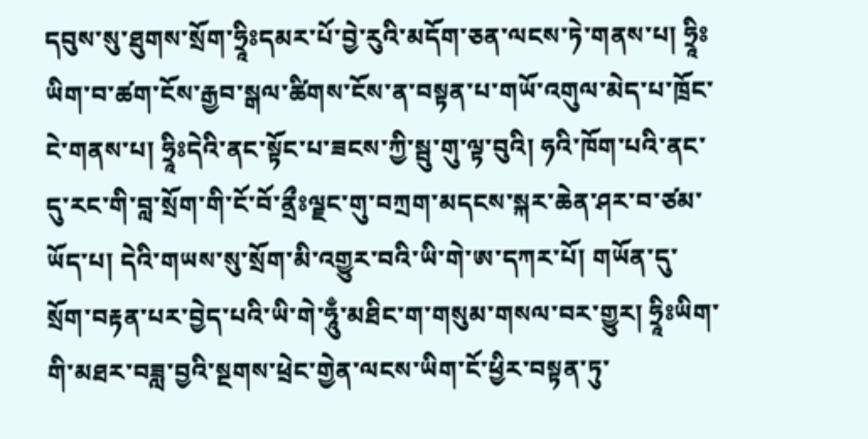དབུས་སུ་ཐུགས་སྲོག་ཧྲཱིཿདམར་པོ་བྱེ་རུའི་མདོག་ཅན་ལངས་ཏེ་གནས་པ། ཧྲཱིཿཡིག་བ་ཚག་ངོས་རྒྱབ་སྒལ་ཚིགས་ངོས་ན་བསྟན་པ་གཡོ་འགུལ་མེད་པ་ཁྲོང་ངེ་གནས་པ། ཧྲཱིཿདེའི་ནང་སྟོང་པ་ཟངས་ཀྱི་སྦུ་གུ་ལྟ་བུའི། ཧའི་ཁོག་པའི་ནང་དུ་རང་གི་བླ་སྲོག་གི་ངོ་བོ་ནྲྀཿལྗང་གུ་བཀྲག་མདངས་སྐར་ཆེན་ཤར་བ་ཙམ་ཡོད་པ། དེའི་གཡས་སུ་སྲོག་མི་འགྱུར་བའི་ཡི་གེ་ཨ་དཀར་པོ། གཡོན་དུ་སྲོག་བརྟན་པར་བྱེད་པའི་ཡི་གེ་ཧཱུྃ་མཐིང་ག་གསུམ་གསལ་བར་གྱུར། ཧྲཱིཿཡིག་གི་མཐར་བཟླ་བྱའི་སྔགས་ཕྲེང་གྱེན་ལངས་ཡིག་ངོ་ཕྱིར་བསྟན་ཏུ་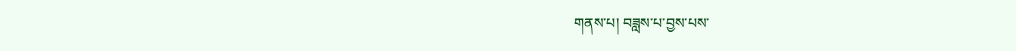གནས་པ། བཟླས་པ་བྱས་པས་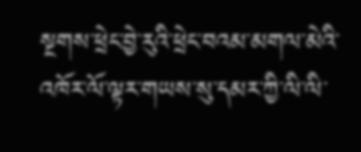སྔགས་ཕྲེང་བྱེ་རུའི་ཕྲེང་བའམ་མགལ་མེའི་འཁོར་ལོ་ལྟར་གཡས་སུ་དམར་ཀྱི་ལི་ལི་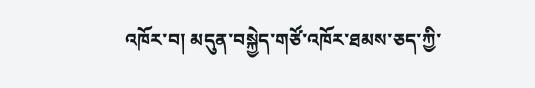འཁོར་བ། མདུན་བསྐྱེད་གཙོ་འཁོར་ཐམས་ཅད་ཀྱི་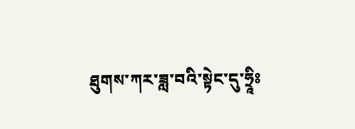ཐུགས་ཀར་ཟླ་བའི་སྟེང་དུ་ཧྲཱིཿ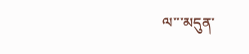ལ་་་མདུན་